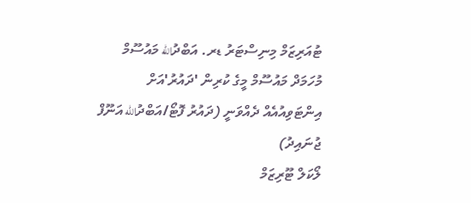ޓުއަރިޒަމް މިނިސްޓަރު ޑރ. އަބްދުالله މައުސޫމް މުހަމަދް މައުސޫމް މީގެ ކުރިން 'ދައުރު'އަށް އިންޓަވިއުއެއް ދެއްވަނީ (ދައުރު ފޮޓޯ/އަބްދުالله އަނޫފް ޖުނައިދު)
ލޯކަލް ޓޫރިޒަމް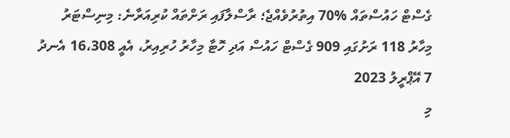ގެސްޓް ހައުސްތައް %70 އިތުރުވެއްޖެ؛ ރާސްލާފައި ރަށްތައް ކުރިއަރާނެ: މިނިސްޓަރު
މިހާރު 118 ރަށުގައި 909 ގެސްޓް ހައުސް އަދި ހޮޓާ މިހާރު ހުރިއިރު، އެއީ 16،308 އެނދު
7 އޭޕްރީލު 2023
މި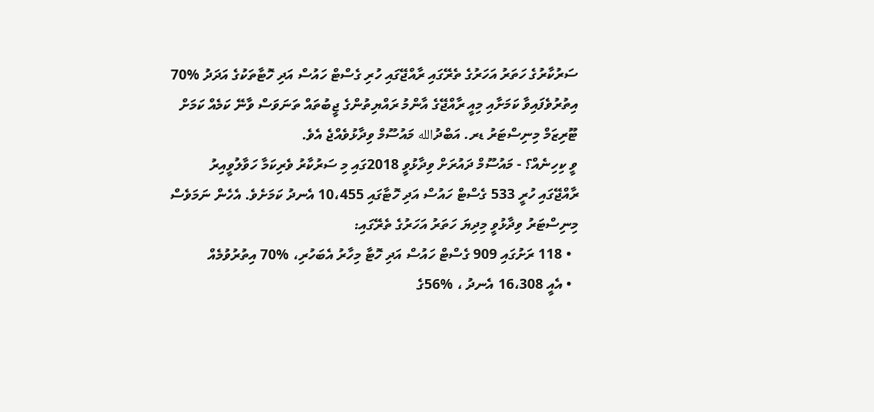ސަރުކާރުގެ ހަތަރު އަހަރުގެ ތެރޭގައި ރާއްޖޭގައި ހުރި ގެސްޓް ހައުސް އަދި ހޮޓާތަކުގެ އަދަދު %70 އިތުރުވެފައިވާ ކަމަށާއި މިއީ ރާއްޖޭގެ އާންމު ރައްޔިތުންގެ ޖީބުތައް ތަނަވަސް ވާނޭ ކަމެއް ކަމަށް ޓޫރިޒަމް މިނިސްޓަރު ޑރ. އަބްދުالله މައުސޫމް ވިދާޅުވެއްޖެ އެވެ.
ވީ ކިހިނެއް؟ - މައުސޫމް ދައުރަށް ވިދާޅުވީ 2018ގައި މި ސަރުކާރު ވެރިކަމާ ހަވާލުވީއިރު ރާއްޖޭގައި ހުރީ 533 ގެސްޓް ހައުސް އަދި ހޮޓާގައި 10،455 އެނދު ކަމަށެވެ. އެހެން ނަމަވެސް މިނިސްޓަރު ވިދާޅުވީ މިދިޔަ ހަތަރު އަހަރުގެ ތެރޭގައި:
  • 118 ރަށުގައި 909 ގެސްޓް ހައުސް އަދި ހޮޓާ މިހާރު އެބަހުރި، %70 އިތުރުވުމެއް
  • އެއީ 16،308 އެނދު ، %56ގެ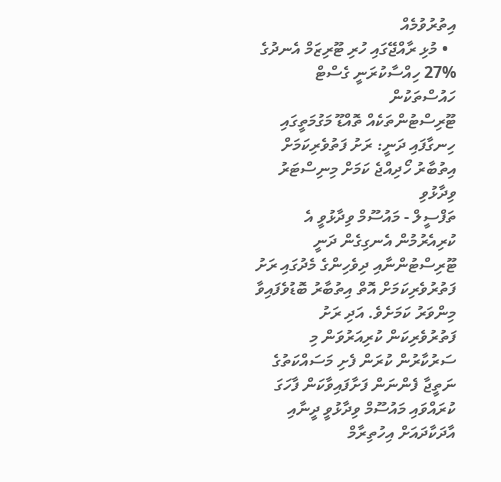އިތުރުވުމެއް
  • މުޅި ރާއްޖޭގައި ހުރި ޓޫރިޒަމް އެނދުގެ %27 ހިއްސާކުރަނީ ގެސްޓް ހައުސްތަކުން
ޓޫރިސްޓުންތަކެއް ތޮއްޑޫ މަގުމަތީގައި ހިނގާފައި ދަނީ: ރަށު ފަތުވެރިކަމަށް އިތުބާރު ހޯދިއްޖެ ކަމަށް މިނިސްޓަރު ވިދާޅުވި
ތަފްސީލް - މައުސޫމް ވިދާޅުވީ އެ ކުރިއެރުމުން އެނގިގެން ދަނީ ޓޫރިސްޓުންނާއި ދިވެހިންގެ މެދުގައި ރަށު ފަތުރުވެރިކަމަށް އޮތް އިތުބާރު ބޮޑުވެފައިވާ މިންވަރު ކަމަށެވެ. އަދި ރަށު ފަތުރުވެރިކަން ކުރިއަރުވަން މި ސަރުކާރުން ކުރަން ފެށި މަސައްކަތުގެ ނަތީޖާ ފެންނަން ފަށާފައިވާކަން ފާހަގަ ކުރައްވައި މައުސޫމް ވިދާޅުވީ ދީނާއި އާދަކާދައަށް އިހުތިރާމް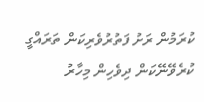ކުރަމުން ރަށު ފަތުރުވެރިކަން ތަރައްގީ ކުރެވޭނޭކަން ދިވެހިން މިހާރު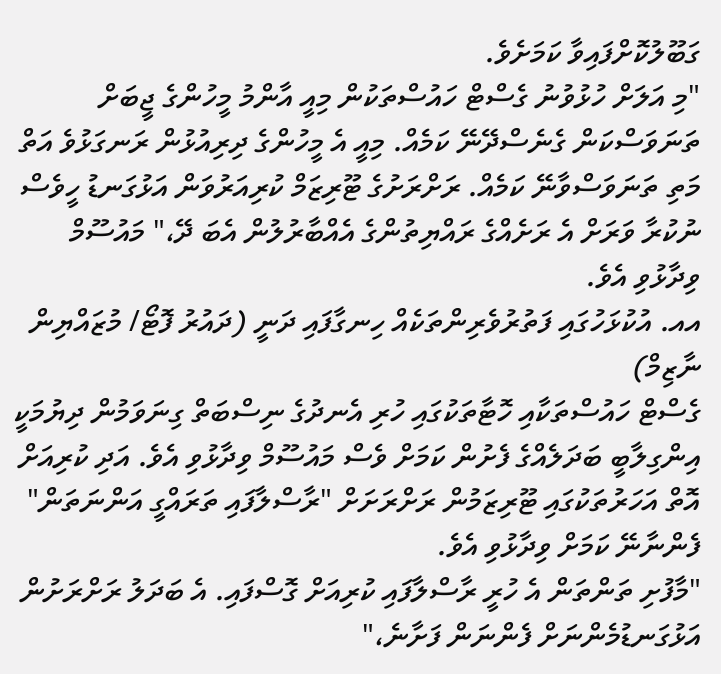ގަބޫލުކޮށްފައިވާ ކަމަށެވެ.
"މި އަލަށް ހުޅުވުނު ގެސްޓް ހައުސްތަކުން މިއީ އާންމު މީހުންގެ ޖީބަށް ތަނަވަސްކަން ގެނެސްދޭނޭ ކަމެއް. މިއީ އެ މީހުންގެ ދިރިއުޅުން ރަނގަޅުވެ އަތް މަތި ތަނަވަސްވާނޭ ކަމެއް. ރަށްރަށުގެ ޓޫރިޒަމް ކުރިއަރުވަން އަޅުގަނޑު ހީވެސް ނުކުރާ ވަރަށް އެ ރަށެއްގެ ރައްޔިތުންގެ އެއްބާރުލުން އެބަ ދޭ،" މައުސޫމް ވިދާޅުވި އެވެ.
އއ. އުކުޅަހުގައި ފަތުރުވެރިންތަކެއް ހިނގާފައި ދަނީ (ދައުރު ފޮޓޯ/ މުޒައްޔިން ނާޒިމް)
ގެސްޓް ހައުސްތަކާއި ހޮޓާތަކުގައި ހުރި އެނދުގެ ނިސްބަތް ގިނަވަމުން ދިޔުމަކީ އިންގިލާބީ ބަދަލެއްގެ ފެށުން ކަމަށް ވެސް މައުސޫމް ވިދާޅުވި އެވެ. އަދި ކުރިއަށް އޮތް އަހަރުތަކުގައި ޓޫރިޒަމުން ރަށްރަށަށް "ރާސްލާފައި ތަރައްގީ އަންނަތަން" ފެންނާނޭ ކަމަށް ވިދާޅުވި އެވެ.
"މާފުށި ތަންތަން އެ ހުރީ ރާސްލާފައި ކުރިއަށް ގޮސްފައި. އެ ބަދަލު ރަށްރަށުން އަޅުގަނޑުމެންނަށް ފެންނަން ފަށާނެ،"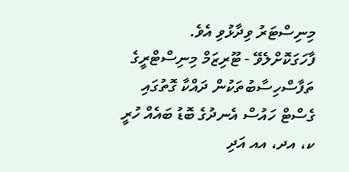މިނިސްޓަރު ވިދާޅުވި އެވެ.
ފާހަގަކޮށްލެވޭ - ޓޫރިޒަމް މިނިސްޓްރީގެ ތަފާސްހިސާބުތަކުން ދައްކާ ގޮތުގައި ގެސްޓް ހައުސް އެނދުގެ ބޮޑު ބައެއް ހުރީ ކ، އދ، އއ އަދި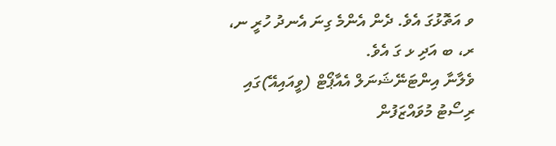ވ އަތޮޅުގަ އެވެ. ދެން އެންމެ ގިނަ އެނދު ހުރީ ނ، ރ، ބ އަދި ޅ ގަ އެވެ.
ވެލާނާ އިންޓަނޭޝަނަލް އެއާޕޯޓް (ވީއައިއޭ)ގައި ރިސޯޓު މުވައްޒަފުން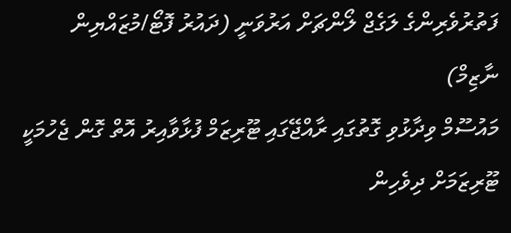ފަތުރުވެރިންގެ ލަގެޖް ލޯންޗަށް އަރުވަނީ (ދައުރު ފޮޓޯ/މުޒައްޔިން ނާޒިމް)
މައުސޫމް ވިދާޅުވި ގޮތުގައި ރާއްޖޭގައި ޓޫރިޒަމް ފުޅާވާއިރު އޮތް ގޮން ޖެހުމަކީ ޓޫރިޒަމަށް ދިވެހިން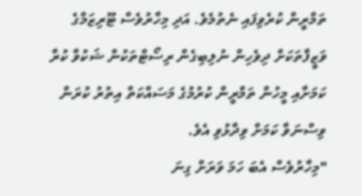ތަމްރީން ކުރެވިފައި ނެތުމެވެ. އަދި މިހާރުވެސް ޓޫރިޒަމްގެ ވަޒީފާތަކަށް ދިވެހިން ނުލިބިގެން ރިސޯޓްތަކުން ޝަކުވާ ކުރާ ކަމަށާއި މީހުން ތަމްރީން ކުރުމުގެ މަސައްކަތް އިތުރު ކުރަން ވިސްނަވާ ކަމަށް ވިދާޅުވި އެވެ.
"މިހާރުވެސް އެބަ ހަމަ ވަރަށް ގިނަ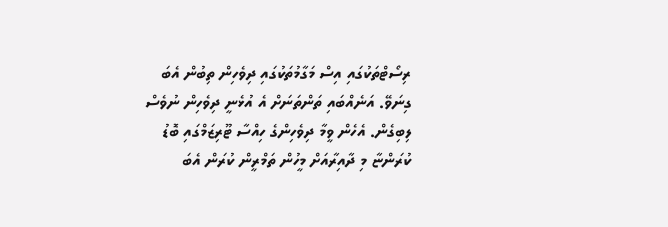ރިސޯޓްތަކުގައި އިސް މަގާމުތަކުގައި ދިވެހިން ތިބުން އެބަ ގިނަވޭ. އަނެއްބައި ތަންތަނަށް އެ އުޅެނީ ދިވެހިން ނުވެސް ލިބިގެން. އެހެން ވީމާ ދިވެހިންގެ ހިއްސާ ޓޫރިޒަމްގައި ބޮޑު ކުރަންޏާ މި ދާއިރާއަށް މީހުން ތަމްރީން ކުރަން އެބަ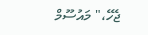ޖެހޭ،" މައުސޫމް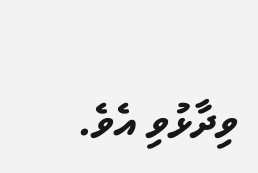ވިދާޅުވި އެވެ.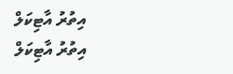އިތުރު އާޓިކަލް
އިތުރު އާޓިކަލް